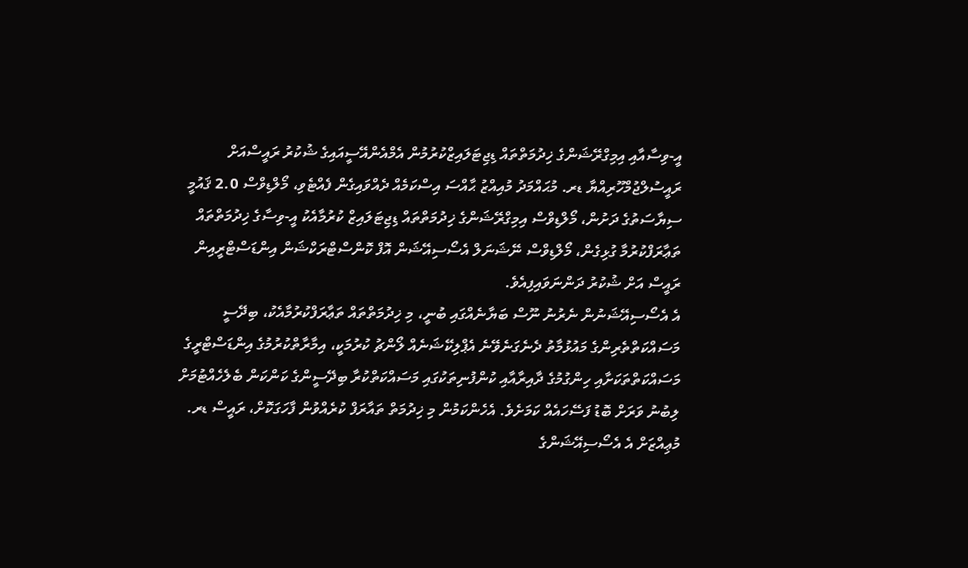އީ-ވިސާއާއި އިމިގްރޭޝަންގެ ޚިދުމަތްތައް ޑިޖިޓަލައިޒްކުރުމުން އެމްއެންއޭސީއައިގެ ޝުކުރު ރައީސްއަށް
ރައީސުލްޖުމްހޫރިއްޔާ ޑރ. މުޙައްމަދު މުއިއްޒު ޙާއްސަ އިސްކަމެއް ދެއްވައިގެން ފެއްޓެވި، މޯލްޑިވްސް 2.0 ޤައުމީ ސިޔާސަތުގެ ދަށުން، މޯލްޑިވްސް އިމިގްރޭޝަންގެ ޚިދުމަތްތައް ޑިޖިޓަލައިޒް ކުރުމާއެކު އީ-ވިސާގެ ޚިދުމަތްތައް ތަޢާރަފްކުރުމާ ގުޅިގެން، މޯލްޑިވްސް ނޭޝަނަލް އެސޯސިއޭޝަން އޮފް ކޮންސްޓްރަކްޝަން އިންޑަސްޓްރީއިން ރައީސް އަށް ޝުކުރު ދަންނަވައިފިއެވެ.
އެ އެސޯސިއޭޝަނުން ނެރުނު ނޫސް ބަޔާނެއްގައި ބުނީ، މި ޚިދުމަތްތައް ތަޢާރަފްކުރުމާއެކު، ބިދޭސީ މަސައްކަތްތެރިންގެ މައުޅުމާތު ދެނެގަނެވޭނެ އެޕްލިކޭޝަނެއް ލޯންޗު ކުރުމަކީ، އިމާރާތްކުރުމުގެ އިންޑަސްޓްރީގެ މަސައްކަތްތަކަށާއި ހިންގުމުގެ ދާއިރާއާއި ކުންފުނިތަކުގައި މަސައްކަތްކުރާ ބިދޭސީންގެ ކަންކަން ބެލެހެއްޓުމަށް ލިބުނު ވަރަށް ބޮޑު ފަސޭހައެއް ކަމަށެވެ. އެހެންކަމުން މި ޚިދުމަތް ތައާރަފް ކުރެއްވުން ފާހަގަކޮށް، ރައީސް ޑރ. މުޢިއްޒަށް އެ އެސޯސިއޭޝަންގެ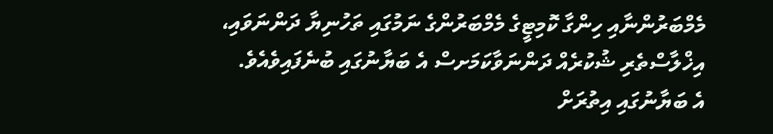މެމްބަރުންނާއި ހިންގާ ކޮމިޓީގެ މެމްބަރުންގެ ނަމުގައި ތަހުނިޔާ ދަންނަވައި، އިޚްލާސްތެރި ޝުކުރެއް ދަންނަވާކަމަށސް އެ ބަޔާނުގައި ބުނެފައިވެއެވެ.
އެ ބަޔާނުގައި އިތުރަށް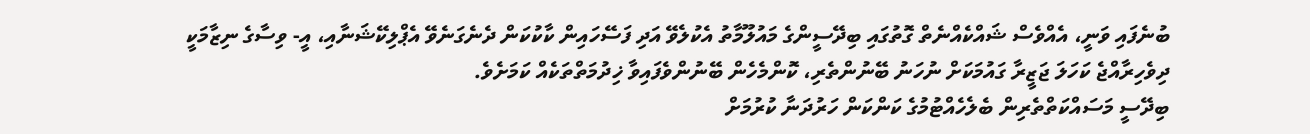ބުނެފައި ވަނީ، އެއްވެސް ޝައްކެއްނެތް ގޮތުގައި ބިދޭސީންގެ މައުލޫމާތު އެކުލެވޭ އަދި ފަސޭހައިން ކާކުކަން ދެނެގަނެވޭ އެޕްލިކޭޝަނާއި، އީ- ވިސާގެ ނިޒާމަކީ ދިވެހިރާއްޖެ ކަހަލަ ޖަޒީރާ ގައުމަކަށް ނުހަނު ބޭނުންތެރި، ކޮންމެހެން ބޭނުންވެފައިވާ ޚިދުމަތްތަކެއް ކަމަށެވެ.
ބިދޭސީ މަސައްކަތްތެރިން ބެލެހެއްޓުމުގެ ކަންކަން ހަރުދަނާ ކުރުމަށް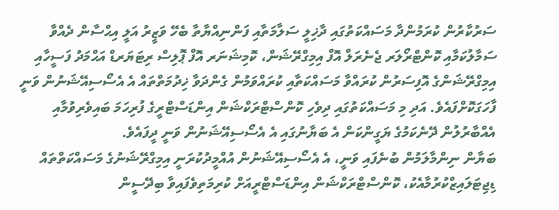ސަރުކާރުން ކުރަމުންދާ މަސައްކަތުގައި ދާޚިލީ ސަލާމަތާއި ފަންނިއްޔާތާ ބެހޭ ވަޒީރު އަލީ އިޙްސާން ދެއްވާ ސަމާލުކަމާއި ކޮންޓްރޯލަރ ޖެނެރަލް އޮފް އިމިގްރޭޝަން، ކޮމިޝަނަރ އޮފް ޕޮލިސް ރިޓަޔަރޑް އަޙްމަދު ފަސީހާއި އިމިގްރޭޝަންގެ އޮފިސަރުން ކުރައްވާ މަސައްކަތާއި ކުރައްވަމުން ގެންދަވާ ޚިދުމަތްތައް އެ އެސޯސިއޭޝަނުން ވަނީ ފާހަގަކޮށްފައެވެ. އަދި މި މަސައްކަތުގައި ދިވެހި ކޮންސްޓްރަކްޝަން އިންޑަސްޓްރީގެ ފުރިހަމަ ބައިވެރިވުމާއި އެއްބާރުލުން ދޭނެކަމުގެ ޔަގީންކަން އެ ބަޔާނުގައި އެ އެސޯސިއޭޝަނުން ވަނީ ދީފައެވެ.
ބަޔާން ނިންމާލަމުން ބުނެފައި ވަނީ، އެ އެސޯސިއޭޝަނުން އުއްމީދުކުރަނީ އިމިގްރޭޝަނުގެ މަސައްކަތްތައް ޑިޖިޓަލައިޒްކުރުމާއެކު، ކޮންސްޓްރަކްޝަން އިންޑަސްޓްރީއަށް ކުރިމަތިވެފައިވާ ބިދޭސީން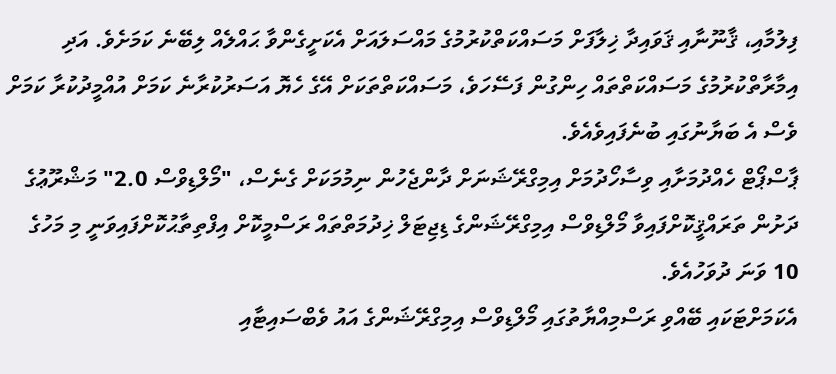ފިލުމާއި، ޤާނޫނާއި ޤަވައިދާ ޚިލާފަށް މަސައްކަތްކުރުމުގެ މައްސަލައަށް އެކަށީގެންވާ ޙައްލެއް ލިބޭނެ ކަމަށެވެ. އަދި އިމާރާތްކުރުމުގެ މަސައްކަތްތައް ހިންގުން ފަސޭހަވެ، މަސައްކަތްތަކަށް އޭގެ ހެޔޮ އަސަރުކުރާނެ ކަމަށް އުއްމީދުކުރާ ކަމަށް ވެސް އެ ބަޔާނުގައި ބުނެފައިވެއެވެ.
ޕާސްޕޯޓް ހެއްދުމަށާއި ވިސާހޯދުމަށް އިމިގްރޭޝަނަށް ދާންޖެހުން ނިމުމަކަށް ގެނެސް، "މޯލްޑިވްސް 2.0" މަޝްރޫޢުގެ ދަށުން ތަރައްޤީކޮށްފައިވާ މޯލްޑިވްސް އިމިގްރޭޝަންގެ ޑިޖިޓަލް ޚިދުމަތްތައް ރަސްމީކޮށް އިފްތިތާޙުކޮށްފައިވަނީ މި މަހުގެ 10 ވަނަ ދުވަހުއެވެ.
އެކަމަށްޓަކައި ބޭއްވި ރަސްމިއްޔާތުގައި މޯލްޑިވްސް އިމިގްރޭޝަންގެ އައު ވެބްސައިޓާއި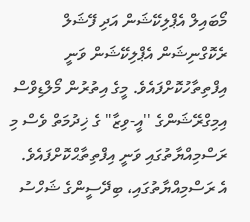މޯބައިލް އެޕްލިކޭޝަން އަދި ފޭޝަލް ރެކޮގްނިޝަން އެޕްލިކޭޝަން ވަނީ އިފްތިތާހުކޮށްފައެވެ. މީގެ އިތުރުން މޯލްޑިވްސް އިމިގްރޭޝަންގެ ''އީ-ވިޒާ" ގެ ޚިދުމަތް ވެސް މި ރަސްމިއްޔާތުގައި ވަނީ އިފްތިތާޙްކޮށްފައެވެ.
އެ ރަސްމިއްޔާތުގައި، ބިދޭސީންގެ ޝަހްސު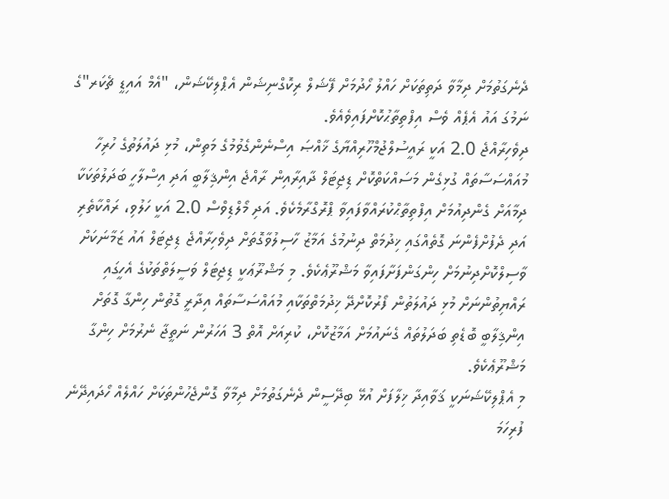ދެނެގަތުމަށް ދިމާވާ ދަތިތަކަށް ހައްލު ހޯދުމަށް ފޭޝަލް ރިކޮގްނިޝަން އެޕްލިކޭޝަން، "އެމް އައިޑީ ޗެކަރ"ގެ ނަމުގަ އައު އެޕެއް ވެސް އިފްތިތާޙުކޮށްފައިވެއެވެ.
ދިވެހިރާއްޖެ 2.0 އަކީ ރައީސުލްޖުމްހޫރިއްޔާގެ ޚާއްޞަ އިސްނެންގެވުމުގެ މަތިން، މުޅި ދައުލަތުގެ ހުރިހާ މުއައްސަސާތައް ގުޅިގެން މަސައްކަތްކޮށް ޑިޖިޓަލް ދާއިރާއިން ރާއްޖެ އިންޤިލާބީ އަދި އިސްލާހީ ބަދަލުތަކަކާ ދިމާއަށް ގެންދިއުމަށް އިފްތިތާޙްކުރައްވާފައިވާ ޕްރޮގްރާމެކެވެ. އަދި މޯލްޑިވްސް 2.0 އަކީ ހަލުވި، ރައްކާތެރި އަދި ދެފުށްފެންނަ ގޮތެއްގައި ޚިދުމަތް ދިނުމުގެ އަމާޒު ހާސިލުވާގޮތަށް ދިވެހިރާއްޖެ ޑިޖިޓަލް އައު ޒަމާނަކަށް ވާސިލްކޮށްދިނުމަށް ހިންގަންފަށާފައިވާ މަޝްރޫޢެކެވެ. މި މަޝްރޫޢަކީ ޑިޖިޓަލް ވަސީލަތްތަކުގެ އެހީގައި ރައްޔިތުންނަށް މުޅި ދައުލަތުން ފޯރުކޮށްދޭ ޚިދުމަތްތަކާއި މުއައްސަސާތައް އިދާރީ ގޮތުން ހިންގާ ގޮތަށް އިންޤިލާބީ ބޮޑެތި ބަދަލުތައް ގެނައުމަށް އަމާޒުކޮށް، ކުރިއަށް އޮތް 3 އަހަރުން ނަތީޖާ ނެރުމަށް ހިންގާ މަޝްރޫޢެކެވެ.
މި އެޕްލިކޭޝަނަކީ ޤަވާއިދާ ޚިލާފަށް އުޅޭ ބިދޭސީން ދެނެގަތުމަށް ދިމާވާ ގޮންޖެހުންތަކަށް ހައްލެއް ހޯދައިދޭނެ ފުރިހަމަ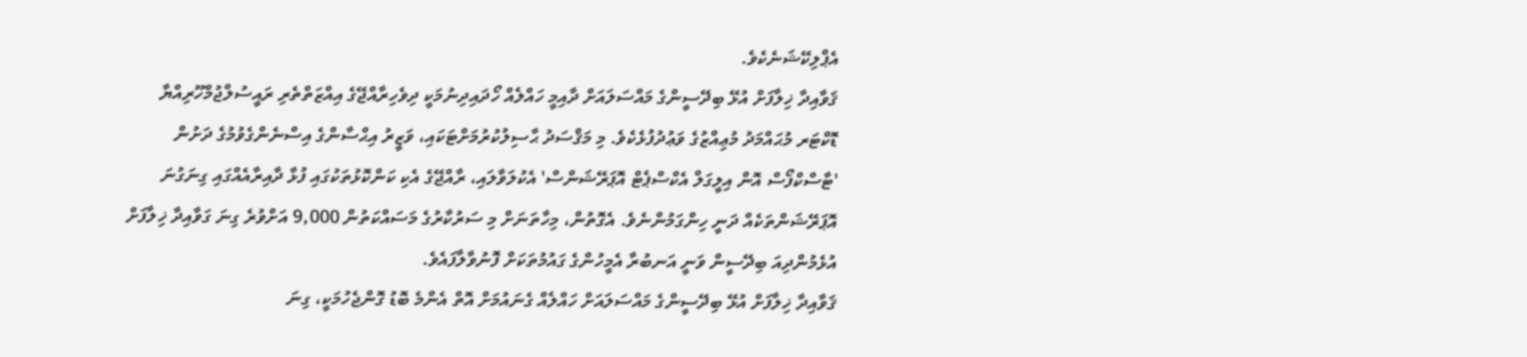އެޕްލިކޭޝަނެކެވެ.
ޤަވާއިދާ ޚިލާފަށް އުޅޭ ބިދޭސީންގެ މައްސަލައަށް ދާއިމީ ހައްލެއް ހޯދައިދިނުމަކީ ދިވެހިރާއްޖޭގެ އިއްޒަތްތެރި ރައީސުލްޖުމްހޫރިއްޔާ ޑޮކްޓަރ މުޙައްމަދު މުޢިއްޒުގެ ވަޢުދުފުޅެކެވެ. މި މަޤްސަދު ޙާސިލުކުރުމަށްޓަކައި، ވަޒީރު އިޙްސާންގެ އިސްނެންގެވުމުގެ ދަށުން 'ޓާސްކްފޯސް އޮން އިލީގަލް އެކްސްޕެޓް އޮޕަރޭޝަންސް' އެކުލަވާލައި، ރާއްޖޭގެ އެކި ކަންކޮޅުތަކުގައި ފުޅާ ދާއިރާއެއްގައި ގިނަގުނަ އޮޕަރޭޝަންތަކެއް ދަނީ ހިންގަމުންނެވެ. އެގޮތުން، މިހާތަނަށް މި ސަރުކާރުގެ މަސައްކަތުން 9,000 އަށްވުރެ ގިނަ ގަވާއިދާ ޚިލާފަށް އުޅެމުންދިއަ ބިދޭސީން ވަނީ އަނބުރާ އެމީހުންގެ ގައުމުތަކަށް ފޮނުވާލާފައެވެ.
ޤަވާއިދާ ޚިލާފަށް އުޅޭ ބިދޭސީންގެ މައްސަލައަށް ހައްލެއް ގެނައުމަށް އޮތް އެންމެ ބޮޑު ގޮންޖެހުމަކީ، ގިނަ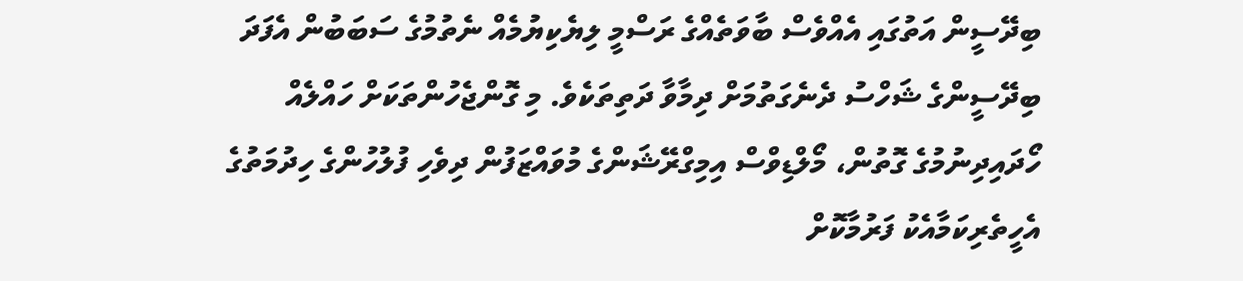ބިދޭސީން އަތުގައި އެއްވެސް ބާވަތެއްގެ ރަސްމީ ލިޔެކިޔުމެއް ނެތުމުގެ ސަބަބުން އެފަދަ ބިދޭސީންގެ ޝަހްސު ދެނެގަތުމަށް ދިމާވާ ދަތިތަކެވެ. މި ގޮންޖެހުންތަކަށް ހައްލެއް ހޯދައިދިނުމުގެ ގޮތުން، މޯލްޑިވްސް އިމިގްރޭޝަންގެ މުވައްޒަފުން ދިވެހި ފުލުހުންގެ ހިދުމަތުގެ އެހީތެރިކަމާއެކު ފަރުމާކޮށް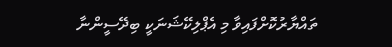ތައްޔާރުކޮށްފައިވާ މި އެޕްލިކޭޝަނަކީ ބިދޭސީންނާ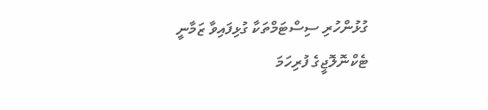ގުޅުންހުރި ސިސްޓަމްތަކާ ގުޅިފައިވާ ޒަމާނީ ޓެކްނޮލޮޖީގެ ފުރިހަމަ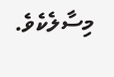މިސާލެކެވެ.